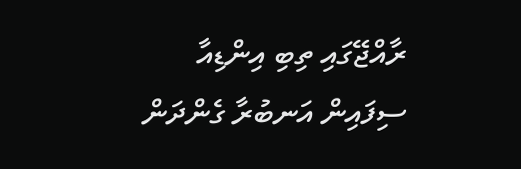ރާއްޖޭގައި ތިބި އިންޑިއާ ސިފައިން އަނބުރާ ގެންދަން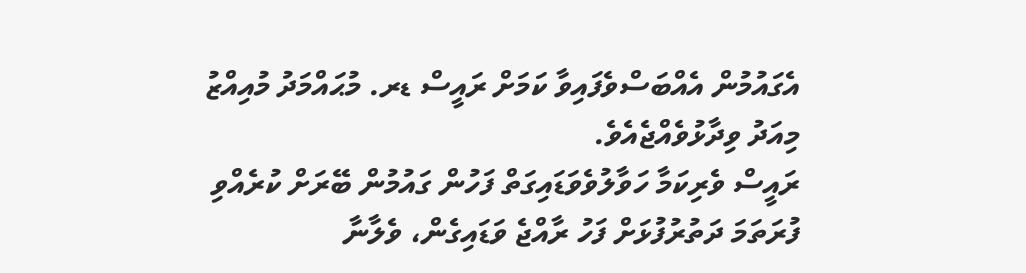އެގައުމުން އެއްބަސްވެފައިވާ ކަމަށް ރައީސް ޑރ. މުޙައްމަދު މުއިއްޒު މިއަދު ވިދާޅުވެއްޖެއެވެ.
ރައީސް ވެރިކަމާ ހަވާލުވެވަޑައިގަތް ފަހުން ގައުމުން ބޭރަށް ކުރެއްވި ފުރަތަމަ ދަތުރުފުޅަށް ފަހު ރާއްޖެ ވަޑައިގެން، ވެލާނާ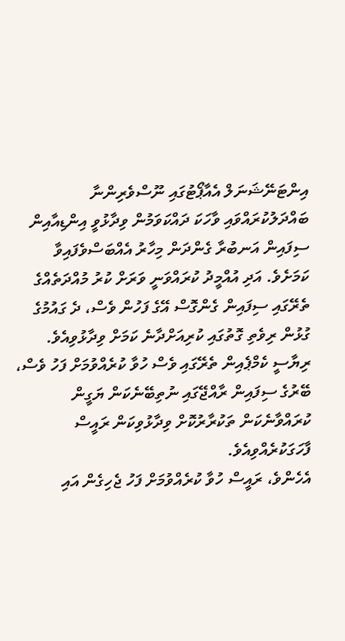އިންޓަނޭޝަނަލް އެއާޕޯޓުގައި ނޫސްވެރިންނާ ބައްދަލުކުރައްވައި ވާހަކަ ދައްކަވަމުން ވިދާޅުވީ އިންޑިއާއިން ސިފައިން އަނބުރާ ގެންދަން މިހާރު އެއްބަސްވެފައިވާ ކަމަށެވެ. އަދި އުއްމީދު ކުރައްވަނީ ވަރަށް ކުރު މުއްދަތެއްގެ ތެރޭގައި ސިފައިން ގެންގޮސް އޭގެ ފަހުން ވެސް، ދެ ގައުމުގެ ގުޅުން ރިވެތި ގޮތުގައި ކުރިއަށްދާނެ ކަމަށް ވިދާޅުވިއެވެ.
ރިޔާސީ ކެމްޕެއިން ތެރޭގައި ވެސް ހުވާ ކުރެއްވުމަށް ފަހު ވެސް، ބޭރުގެ ސިފައިން ރާއްޖޭގައި ނުތިބޭނެކަން ޔަގީން ކުރައްވާނެކަން ތަކުރާރުކޮށް ވިދާޅުވިކަން ރައީސް ފާހަގަކުރެއްވިއެވެ.
އެހެންވެ، ރައީސް ހުވާ ކުރެއްވުމަށް ފަހު ޖެހިގެން އައި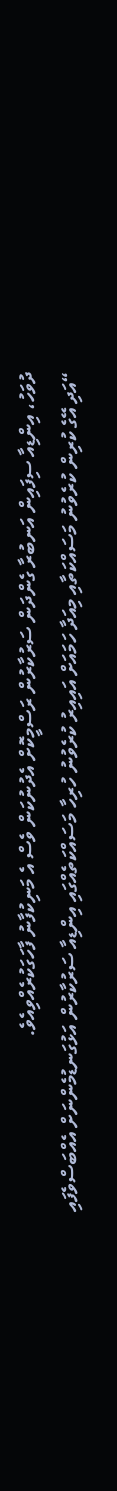ދުވަހު، އިންޑިއާ ސިފައިން އަނބުރާ ގެންދަން ސަރުކާރުން ރަސްމީކޮށް އެދުނުކަން ވެސް އެ މަނިކުފާނު ފާހަގަކުރެއްވިއެވެ.
“އަދި އޭގެ ކުރިން ކުރެވުނު މަސައްކަތާއި މިއަދާ ހަމައަށް އައިއިރު ކުރެވުނު ހުރިހާ މަސައްކަތެއްގައި އިންޑިއާ ސަރުކާރުން އަޅުގަނޑުމެންނަށް އެއްބަސްވެފައި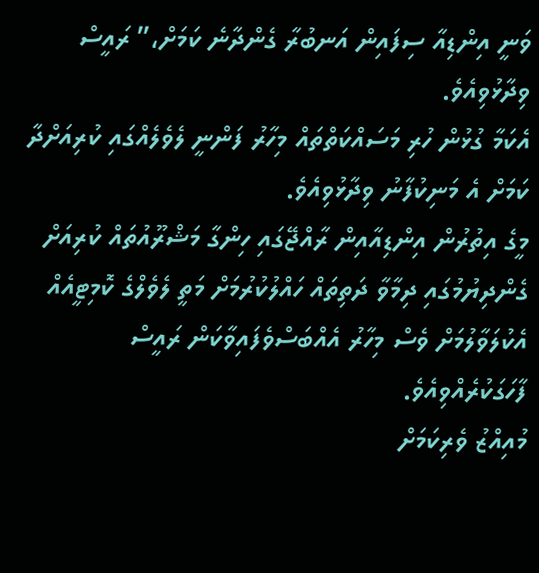ވަނީ އިންޑިއާ ސިފައިން އަނބުރާ ގެންދާނެ ކަމަށް،” ރައީސް ވިދާޅުވިއެވެ.
އެކަމާ ގުޅުން ހުރި މަސައްކަތްތައް މިހާރު ފަންނީ ލެވެލެއްގައި ކުރިއަށްދާ ކަމަށް އެ މަނިކުފާނު ވިދާޅުވިއެވެ.
މީގެ އިތުރުން އިންޑިއާއިން ރާއްޖޭގައި ހިންގާ މަޝްރޫއުތައް ކުރިއަށް ގެންދިޔުމުގައި ދިމާވާ ދަތިތައް ހައްލުކުރުމަށް މަތީ ލެވެލްގެ ކޮމިޓީއެއް އެކުލަވާލުމަށް ވެސް މިހާރު އެއްބަސްވެފައިވާކަން ރައީސް ފާހަގަކުރެއްވިއެވެ.
މުއިއްޒު ވެރިކަމަށް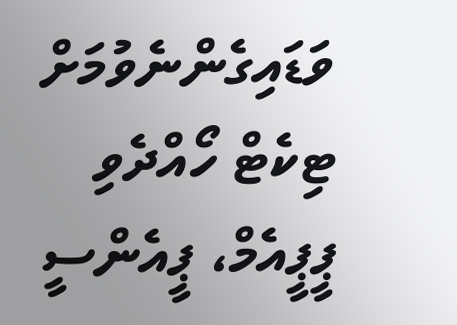ވަޑައިގެންނެވުމަށް ޓިކެޓް ހޯއްދެވި ޕީޕީއެމް، ޕީއެންސީ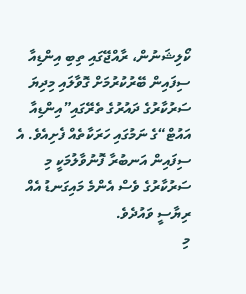ކޯލިޝަނުން، ރާއްޖޭގައި ތިބި އިންޑިއާ ސިފައިން ބޭރުކުރުމަށް ގޮވާލައި މިދިޔަ ސަރުކާރުގެ ދައުރުގެ ތެރޭގައި”އިންޑިއާ އައުޓް“ގެ ނަމުގައި ހަރަކާތެއް ފެށިއެވެ. އެ ސިފައިން އަނބުރާ ފޮނުވާލުމަކީ މި ސަރުކާރުގެ ވެސް އެންމެ މައިގަނޑު އެއް ރިޔާސީ ވައުދެވެ.
މި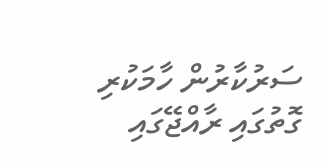ސަރުކާރުން ހާމަކުރި ގޮތުގައި ރާއްޖޭގައި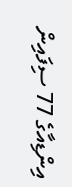އިންޑިއާގެ 77 ސިފައިން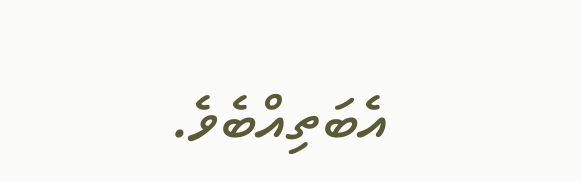އެބަތިއްބެވެ.